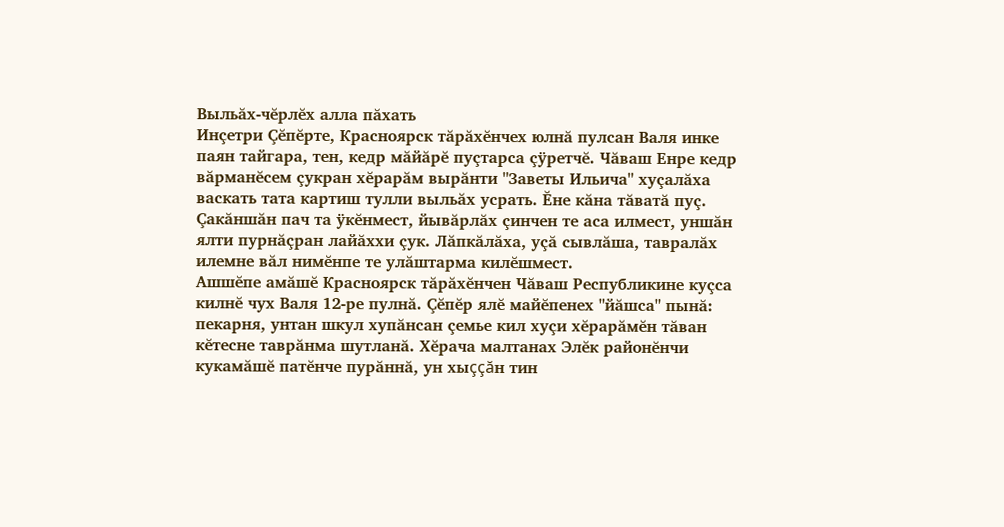Выльăх-чĕрлĕх алла пăхать
Инçетри Çĕпĕрте, Красноярск тăрăхĕнчех юлнă пулсан Валя инке паян тайгара, тен, кедр мăйăрĕ пуçтарса çÿретчĕ. Чăваш Енре кедр вăрманĕсем çукран хĕрарăм вырăнти "Заветы Ильича" хуçалăха васкать тата картиш тулли выльăх усрать. Ĕне кăна тăватă пуç. Çакăншăн пач та ÿкĕнмест, йывăрлăх çинчен те аса илмест, уншăн ялти пурнăçран лайăххи çук. Лăпкăлăха, уçă сывлăша, тавралăх илемне вăл нимĕнпе те улăштарма килĕшмест.
Ашшĕпе амăшĕ Красноярск тăрăхĕнчен Чăваш Республикине куçса килнĕ чух Валя 12-ре пулнă. Çĕпĕр ялĕ майĕпенех "йăшса" пынă: пекарня, унтан шкул хупăнсан çемье кил хуçи хĕрарăмĕн тăван кĕтесне таврăнма шутланă. Хĕрача малтанах Элĕк районĕнчи кукамăшĕ патĕнче пурăннă, ун хыççăн тин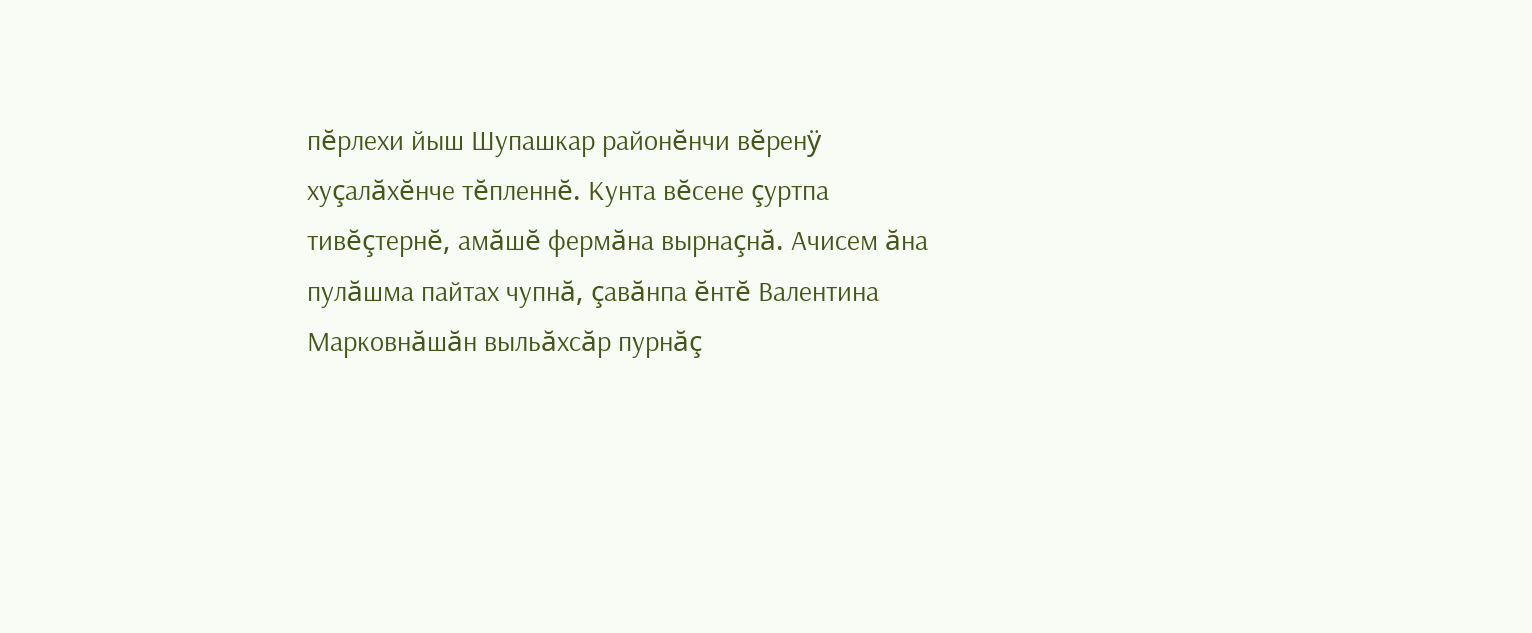пĕрлехи йыш Шупашкар районĕнчи вĕренÿ хуçалăхĕнче тĕпленнĕ. Кунта вĕсене çуртпа тивĕçтернĕ, амăшĕ фермăна вырнаçнă. Ачисем ăна пулăшма пайтах чупнă, çавăнпа ĕнтĕ Валентина Марковнăшăн выльăхсăр пурнăç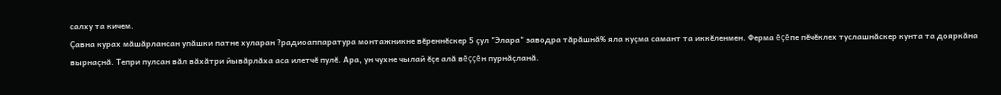салху та кичем.
Çавна курах мăшăрлансан упăшки патне хуларан ?радиоаппаратура монтажникне вĕреннĕскер 5 çул "Элара" заводра тăрăшнă% яла куçма самант та иккĕленмен. Ферма ĕçĕпе пĕчĕклех туслашнăскер кунта та дояркăна вырнаçнă. Тепри пулсан вăл вăхăтри йывăрлăха аса илетчĕ пулĕ. Ара, ун чухне чылай ĕçе алă вĕççĕн пурнăçланă.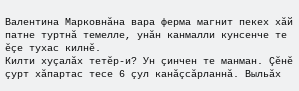Валентина Марковнăна вара ферма магнит пекех хăй патне туртнă темелле, унăн канмалли кунсенче те ĕçе тухас килнĕ.
Килти хуçалăх тетĕр-и? Ун çинчен те манман. Çĕнĕ çурт хăпартас тесе 6 çул канăçсăрланнă. Выльăх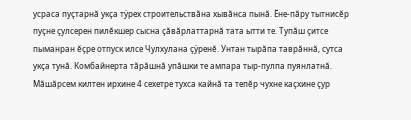усраса пуçтарнă укçа тÿрех строительствăна хывăнса пынă. Ĕне-пăру тытнисĕр пуçне çулсерен пилĕкшер сысна çăвăрлаттарнă тата ытти те. Тупăш çитсе пыманран ĕçре отпуск илсе Чулхулана çÿренĕ. Унтан тырăпа таврăннă, сутса укçа тунă. Комбайнерта тăрăшнă упăшки те ампара тыр-пулпа пуянлатнă. Мăшăрсем килтен ирхине 4 сехетре тухса кайнă та тепĕр чухне каçхине çур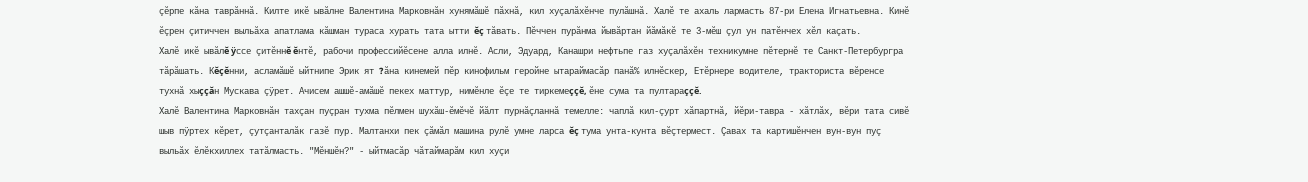çĕрпе кăна таврăннă. Килте икĕ ывăлне Валентина Марковнăн хунямăшĕ пăхнă, кил хуçалăхĕнче пулăшнă. Халĕ те ахаль лармасть 87-ри Елена Игнатьевна. Кинĕ ĕçрен çитиччен выльăха апатлама кăшман тураса хурать тата ытти ĕç тăвать. Пĕччен пурăнма йывăртан йăмăкĕ те 3-мĕш çул ун патĕнчех хĕл каçать.
Халĕ икĕ ывăлĕ ÿссе çитĕннĕ ĕнтĕ, рабочи профессийĕсене алла илнĕ. Асли, Эдуард, Канашри нефтьпе газ хуçалăхĕн техникумне пĕтернĕ те Санкт-Петербургра тăрăшать. Кĕçĕнни, асламăшĕ ыйтнипе Эрик ят ?ăна кинемей пĕр кинофильм геройне ытараймасăр панă% илнĕскер, Етĕрнере водителе, тракториста вĕренсе тухнă хыççăн Мускава çÿрет. Ачисем ашшĕ-амăшĕ пекех маттур, нимĕнле ĕçе те тиркемеççĕ, ĕне сума та пултараççĕ.
Халĕ Валентина Марковнăн тахçан пуçран тухма пĕлмен шухăш-ĕмĕчĕ йăлт пурнăçланнă темелле: чаплă кил-çурт хăпартнă, йĕри-тавра - хăтлăх, вĕри тата сивĕ шыв пÿртех кĕрет, çутçанталăк газĕ пур. Малтанхи пек çăмăл машина рулĕ умне ларса ĕç тума унта-кунта вĕçтермест. Çавах та картишĕнчен вун-вун пуç выльăх ĕлĕкхиллех татăлмасть. "Мĕншĕн?" - ыйтмасăр чăтаймарăм кил хуçи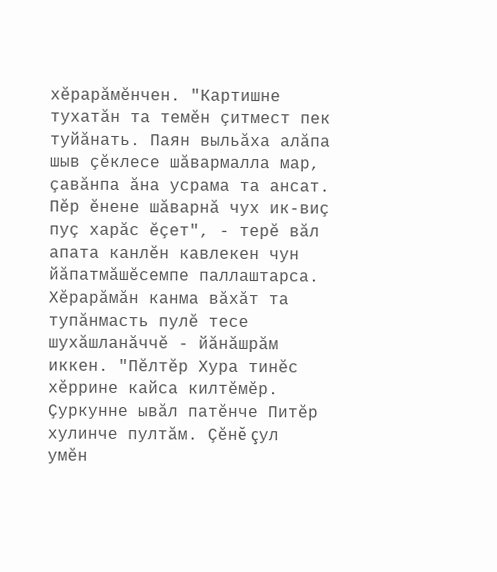хĕрарăмĕнчен. "Картишне тухатăн та темĕн çитмест пек туйăнать. Паян выльăха алăпа шыв çĕклесе шăвармалла мар, çавăнпа ăна усрама та ансат. Пĕр ĕнене шăварнă чух ик-виç пуç харăс ĕçет", - терĕ вăл апата канлĕн кавлекен чун йăпатмăшĕсемпе паллаштарса.
Хĕрарăмăн канма вăхăт та тупăнмасть пулĕ тесе шухăшланăччĕ - йăнăшрăм иккен. "Пĕлтĕр Хура тинĕс хĕррине кайса килтĕмĕр. Çуркунне ывăл патĕнче Питĕр хулинче пултăм. Çĕнĕ çул умĕн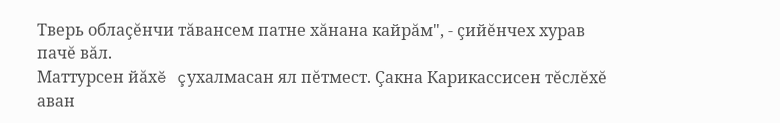Тверь облаçĕнчи тăвансем патне хăнана кайрăм", - çийĕнчех хурав пачĕ вăл.
Маттурсен йăхĕ çухалмасан ял пĕтмест. Çакна Карикассисен тĕслĕхĕ аван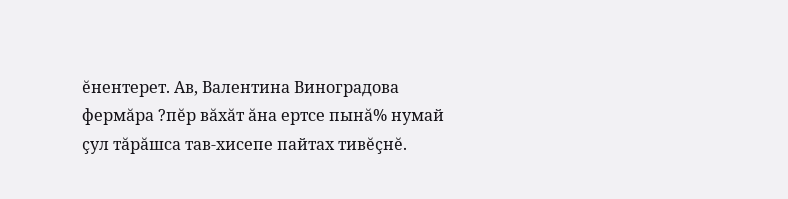ĕнентерет. Ав, Валентина Виноградова фермăра ?пĕр вăхăт ăна ертсе пынă% нумай çул тăрăшса тав-хисепе пайтах тивĕçнĕ.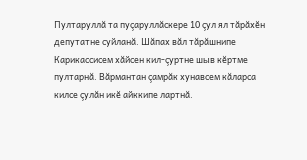Пултаруллă та пуçаруллăскере 10 çул ял тăрăхĕн депутатне суйланă. Шăпах вăл тăрăшнипе Карикассисем хăйсен кил-çуртне шыв кĕртме пултарнă. Вăрмантан çамрăк хунавсем кăларса килсе çулăн икĕ айккипе лартнă.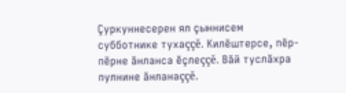Çуркуннесерен ял çыннисем субботнике тухаççĕ. Килĕштерсе, пĕр-пĕрне ăнланса ĕçлеççĕ. Вăй туслăхра пулнине ăнланаççĕ.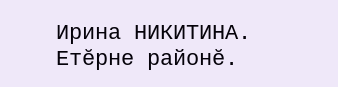Ирина НИКИТИНА.
Етĕрне районĕ.